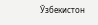Ўзбекистон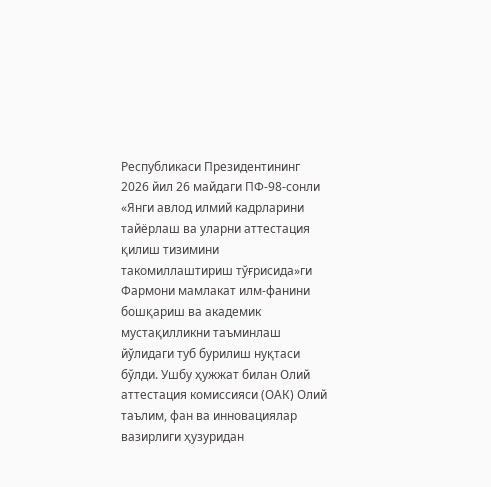Республикаси Президентининг 2026 йил 26 майдаги ПФ-98-сонли «Янги авлод илмий кадрларини тайёрлаш ва уларни аттестация қилиш тизимини такомиллаштириш тўғрисида»ги Фармони мамлакат илм-фанини бошқариш ва академик мустақилликни таъминлаш йўлидаги туб бурилиш нуқтаси бўлди. Ушбу ҳужжат билан Олий аттестация комиссияси (ОАК) Олий таълим, фан ва инновациялар вазирлиги ҳузуридан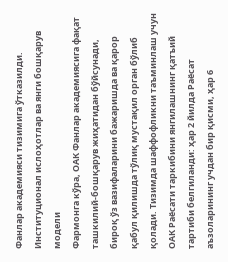Фанлар академияси тизимига ўтказилди.
Институционал ислоҳотлар ва янги бошқарув модели
Фармонга кўра, ОАК Фанлар академиясига фақат ташкилий-бошқарув жиҳатидан бўйсунади, бироқ ўз вазифаларини бажаришда ва қарор қабул қилишда тўлиқ мустақил орган бўлиб қолади. Тизимда шаффофликни таъминлаш учун ОАК Раёсати таркибини янгилашнинг қатъий тартиби белгиланди: ҳар 2 йилда Раёсат аъзоларининг учдан бир қисми, ҳар 6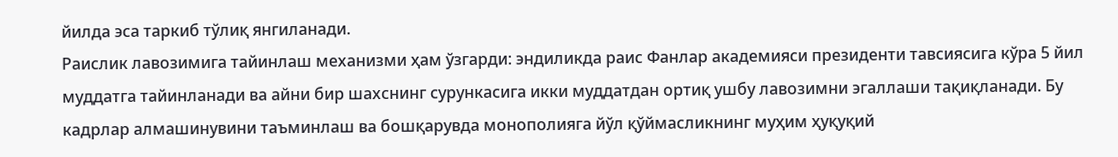йилда эса таркиб тўлиқ янгиланади.
Раислик лавозимига тайинлаш механизми ҳам ўзгарди: эндиликда раис Фанлар академияси президенти тавсиясига кўра 5 йил муддатга тайинланади ва айни бир шахснинг сурункасига икки муддатдан ортиқ ушбу лавозимни эгаллаши тақиқланади. Бу кадрлар алмашинувини таъминлаш ва бошқарувда монополияга йўл қўймасликнинг муҳим ҳуқуқий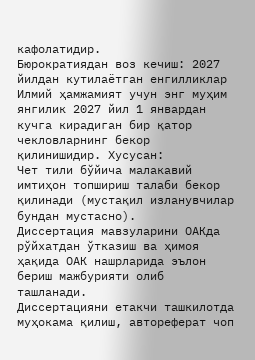кафолатидир.
Бюрократиядан воз кечиш: 2027 йилдан кутилаётган енгилликлар
Илмий ҳамжамият учун энг муҳим янгилик 2027 йил 1 январдан кучга кирадиган бир қатор чекловларнинг бекор қилинишидир. Хусусан:
Чет тили бўйича малакавий имтиҳон топшириш талаби бекор қилинади (мустақил изланувчилар бундан мустасно).
Диссертация мавзуларини ОАКда рўйхатдан ўтказиш ва ҳимоя ҳақида ОАК нашрларида эълон бериш мажбурияти олиб ташланади.
Диссертацияни етакчи ташкилотда муҳокама қилиш, автореферат чоп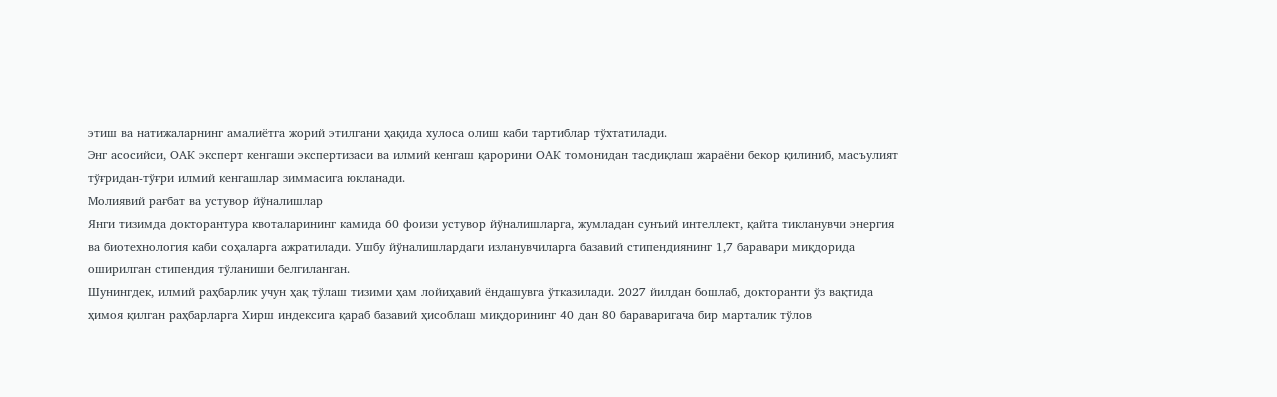этиш ва натижаларнинг амалиётга жорий этилгани ҳақида хулоса олиш каби тартиблар тўхтатилади.
Энг асосийси, ОАК эксперт кенгаши экспертизаси ва илмий кенгаш қарорини ОАК томонидан тасдиқлаш жараёни бекор қилиниб, масъулият тўғридан-тўғри илмий кенгашлар зиммасига юкланади.
Молиявий рағбат ва устувор йўналишлар
Янги тизимда докторантура квоталарининг камида 60 фоизи устувор йўналишларга, жумладан сунъий интеллект, қайта тикланувчи энергия ва биотехнология каби соҳаларга ажратилади. Ушбу йўналишлардаги изланувчиларга базавий стипендиянинг 1,7 баравари миқдорида оширилган стипендия тўланиши белгиланган.
Шунингдек, илмий раҳбарлик учун ҳақ тўлаш тизими ҳам лойиҳавий ёндашувга ўтказилади. 2027 йилдан бошлаб, докторанти ўз вақтида ҳимоя қилган раҳбарларга Хирш индексига қараб базавий ҳисоблаш миқдорининг 40 дан 80 бараваригача бир марталик тўлов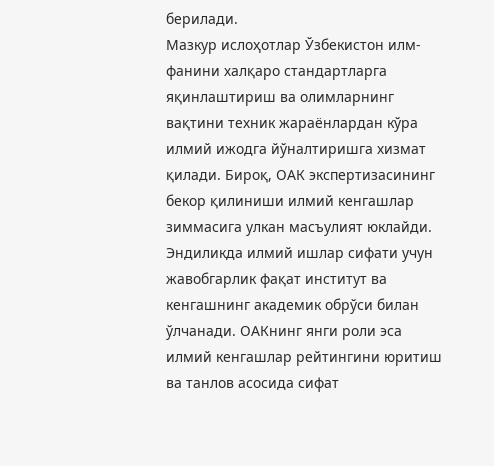берилади.
Мазкур ислоҳотлар Ўзбекистон илм-фанини халқаро стандартларга яқинлаштириш ва олимларнинг вақтини техник жараёнлардан кўра илмий ижодга йўналтиришга хизмат қилади. Бироқ, ОАК экспертизасининг бекор қилиниши илмий кенгашлар зиммасига улкан масъулият юклайди. Эндиликда илмий ишлар сифати учун жавобгарлик фақат институт ва кенгашнинг академик обрўси билан ўлчанади. ОАКнинг янги роли эса илмий кенгашлар рейтингини юритиш ва танлов асосида сифат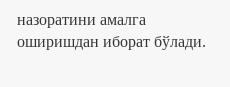назоратини амалга оширишдан иборат бўлади.